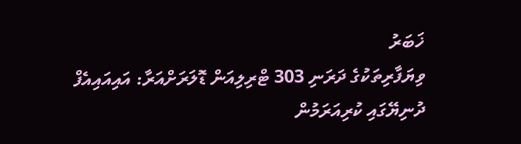ޚަބަރު
ވިޔަފާރިތަކުގެ ދަރަނި 303 ޓްރިލިއަން ޑޮލަރަށްއަރާ: އައިއައިއެފް
ދުނިޔޭގައި ކުރިއަރަމުން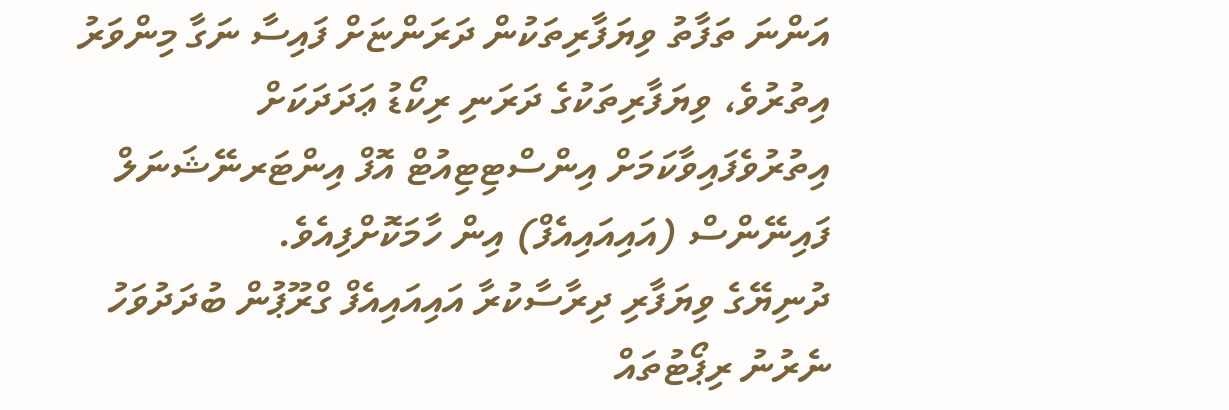އަންނަ ތަފާތު ވިޔަފާރިތަކުން ދަރަންޏަށް ފައިސާ ނަގާ މިންވަރު އިތުރުވެ، ވިޔަފާރިތަކުގެ ދަރަނި ރިކޯޑު ޢަދަދަކަށް އިތުރުވެފައިވާކަމަށް އިންސްޓިޓިއުޓް އޮފް އިންޓަރނޭޝަނަލް ފައިނޭންސް (އައިއައިއެފް) އިން ހާމަކޮށްފިއެވެ.
ދުނިޔޭގެ ވިޔަފާރި ދިރާސާކުރާ އައިއައިއެފް ގްރޫޕުން ބުދަދުވަހު ނެރުނު ރިޕޯޓުތައް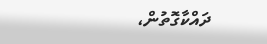ދައްކާގޮތުން،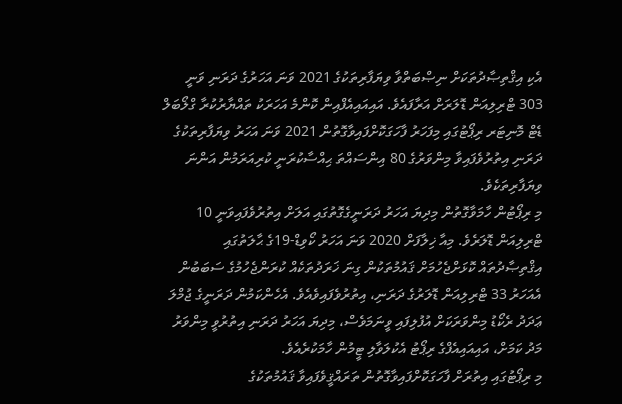އެކި އިޤްތިޞާދުތަކަށް ނިޞްބަތްވާ ވިޔަފާރިތަކުގެ 2021 ވަނަ އަހަރުގެ ދަރަނި ވަނީ 303 ޓްރިލިއަން ޑޮލަރަށް އަރާފައެވެ. އައިއައިއެފްއިން ކޮންމެ އަހަރަކު ތައްޔާރުކުރާ ގްލޯބަލް ޑެޓް މޮނިޓަރ ރިޕޯޓުގައި މިފަހަރު ފާހަގަކޮށްފައިވާގޮތުން 2021 ވަނަ އަހަރު ވިޔަފާރިތަކުގެ ދަރަނި އިތުރުވެފައިވާ މިންވަރުގެ 80 އިންސައްތަ ޙިއްސާކުރަނީ ކުރިއަރަމުން އަންނަ ވިޔަފާރިތަކެވެ.
މި ރިޕޯޓުން ހާމަވާގޮތުން މިދިޔަ އަހަރު ދަރަނީގެގޮތުގައި އަލަށް އިތުރުވެފައިވަނީ 10 ޓްރިލިއަން ޑޮލަރެވެ. މިއާ ޚިލާފަށް 2020 ވަނަ އަހަރު ކޯވިޑް-19ގެ ޙާލަތުގައި އިޤްތިޞާދުތައް ކޮޅަށްޖެހުމަށް ޤައުމުތަކުން ގިނަ ޚަރަދުތަކެއް ކުރަންޖެހުމުގެ ސަބަބުން އެއަހަރު 33 ޓްރިލިއަން ޑޮލަރުގެ ދަރަނި، އިތުރުވެފައިވެއެވެ. އެހެންކަމުން ދަރަނީގެ ޖުމްލަ ޢަދަދު ރެކޯޑު މިންވަރަކަށް އުފުލިފައި ވީނަމަވެސް، މިދިޔަ އަހަރު ދަރަނި އިތުރުވީ މިންވަރު މަދު ކަމަށް، އައިއައިއެފްގެ ރިޕޯޓު އެކުލަވާލި ޓީމުން ހާމަކުރެއެވެ.
މި ރިޕޯޓުގައި އިތުރަށް ފާހަގަކޮށްފައިވާގޮތުން ތަރައްޤީވެފައިވާ ޤައުމުތަކުގެ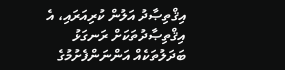އިޤްތިޞާދު އަލުން ކުރިއަރައި، އެ އިޤްތިޞާދުތަކަށް ރަނގަޅު ބަދަލުތަކެއް އަންނަންފެށުމުގެ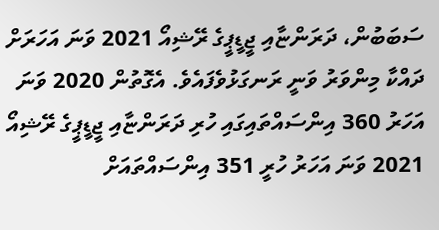ސަބަބުން، ދަރަންޏާއި ޖީޑީޕީގެ ރޭޝިއޯ 2021 ވަނަ އަހަރަށް ދައްކާ މިންވަރު ވަނީ ރަނގަޅުވެފައެވެ. އެގޮތުން 2020 ވަނަ އަހަރު 360 އިންސައްތައިގައި ހުރި ދަރަންޏާއި ޖީޑީޕީގެ ރޭޝިއޯ 2021 ވަނަ އަހަރު ހުރީ 351 އިންސައްތައަށް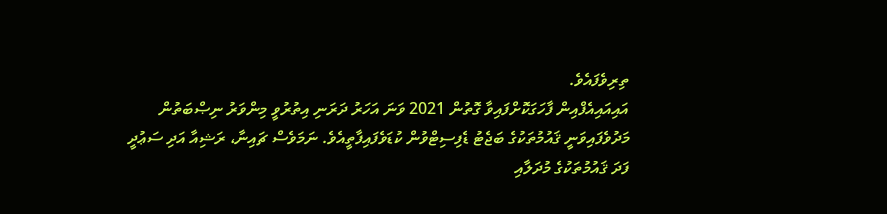ތިރިވެފައެވެ.
އައިއައިއެފްއިން ފާހަގަކޮށްފައިވާ ގޮތުން 2021 ވަނަ އަހަރު ދަރަނި އިތުރުވީ މިންވަރު ނިޞްބަތުން މަދުވެފައިވަނީ ޤައުމުތަކުގެ ބަޖެޓު ޑެފިސިޓްވުން ކުޑަވެފައިފާތީއެވެ. ނަމަވެސް ޗައިނާ، ރަޝިއާ އަދި ސަޢުދީ ފަދަ ޤައުމުތަކުގެ މުދަލާއި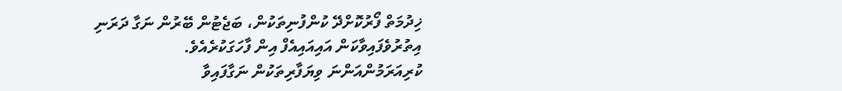ޚިދުމަތް ފޯރުކޮށްދޭ ކުންފުނިތަކުން، ބަޖެޓުން ބޭރުން ނަގާ ދަރަނި އިތުރުވެފައިވާކަން އައިއައިއެފް އިން ފާހަގަކުރެއެވެ.
ކުރިއަރަމުންއަންނަ ވިޔަފާރިތަކުން ނަގާފައިވާ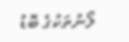ލޯނުތަކުގެ ބޮޑު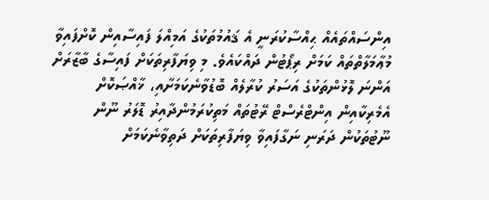އިންސައްތައެއް ޙިއްސާކުރަނީ އެ ޤައުމުތަކުގެ އަމިއްލަ ފައިސާއިން ކޮށްފައިވާ މުޢާމަލާތްތައް ކަމަށް ރިޕޯޓުން ދައްކައެވެ. މި ވިޔަފާރިތަކަށް ފައިސާގެ ބާޒާރަށް އަންނަ ލޮޅުންތަކުގެ އަސަރު ކުރާލެއް ބޮޑުވާނެކަމަށާއި، ޚާއްޞަކޮށް އެމެރިކާއިން އިންޓްރެސްޓް ރޭޓުތައް މަތިކުރަމުންދާއިރު ޑޮލަރު ނޫން ނޫޓުތަކުން ދަރަނި ނަގާފައިވާ ވިޔަފާރިތަކަށް ދަތިވާނެކަމަށް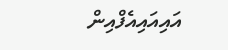އައިއައިއެފްއިން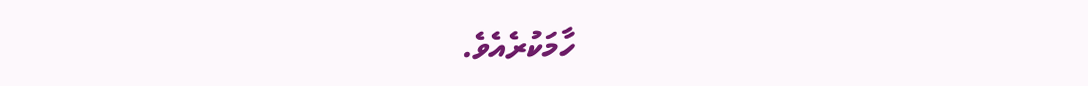ހާމަކުރެއެވެ.